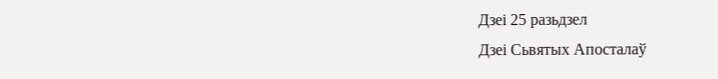Дзеі 25 разьдзел
Дзеі Сьвятых Апосталаў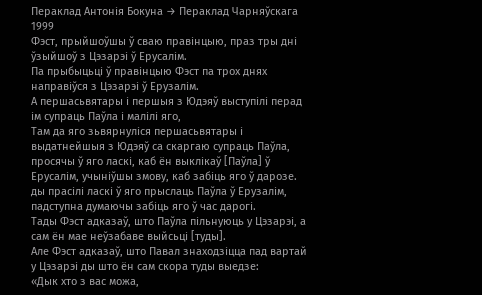Пераклад Антонія Бокуна → Пераклад Чарняўскага 1999
Фэст, прыйшоўшы ў сваю правінцыю, праз тры дні ўзыйшоў з Цэзарэі ў Ерусалім.
Па прыбыцьці ў правінцыю Фэст па трох днях направіўся з Цэзарэі ў Ерузалім.
А першасьвятары і першыя з Юдэяў выступілі перад ім супраць Паўла і малілі яго,
Там да яго зьвярнуліся першасьвятары і выдатнейшыя з Юдэяў са скаргаю супраць Паўла,
просячы ў яго ласкі, каб ён выклікаў [Паўла] ў Ерусалім, учыніўшы змову, каб забіць яго ў дарозе.
ды прасілі ласкі ў яго прыслаць Паўла ў Ерузалім, падступна думаючы забіць яго ў час дарогі.
Тады Фэст адказаў, што Паўла пільнуюць у Цэзарэі, а сам ён мае неўзабаве выйсьці [туды].
Але Фэст адказаў, што Павал знаходзіцца пад вартай у Цэзарэі ды што ён сам скора туды выедзе:
«Дык хто з вас можа,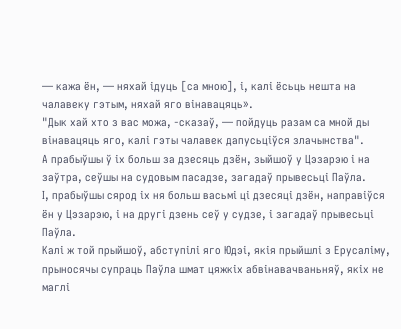— кажа ён, — няхай ідуць [са мною], і, калі ёсьць нешта на чалавеку гэтым, няхай яго вінавацяць».
"Дык хай хто з вас можа, -сказаў, — пойдуць разам са мной ды вінавацяць яго, калі гэты чалавек дапусьціўся злачынства".
А прабыўшы ў іх больш за дзесяць дзён, зыйшоў у Цэзарэю і на заўтра, сеўшы на судовым пасадзе, загадаў прывесьці Паўла.
І, прабыўшы сярод іх ня больш васьмі ці дзесяці дзён, направіўся ён у Цэзарэю, і на другі дзень сеў у судзе, і загадаў прывесьці Паўла.
Калі ж той прыйшоў, абступілі яго Юдэі, якія прыйшлі з Ерусаліму, прыносячы супраць Паўла шмат цяжкіх абвінавачваньняў, якіх не маглі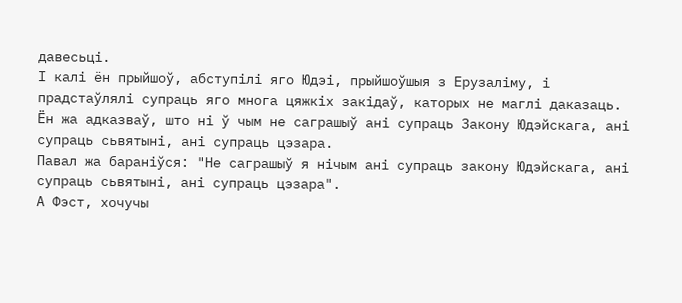давесьці.
І калі ён прыйшоў, абступілі яго Юдэі, прыйшоўшыя з Ерузаліму, і прадстаўлялі супраць яго многа цяжкіх закідаў, каторых не маглі даказаць.
Ён жа адказваў, што ні ў чым не саграшыў ані супраць Закону Юдэйскага, ані супраць сьвятыні, ані супраць цэзара.
Павал жа бараніўся: "Не саграшыў я нічым ані супраць закону Юдэйскага, ані супраць сьвятыні, ані супраць цэзара".
А Фэст, хочучы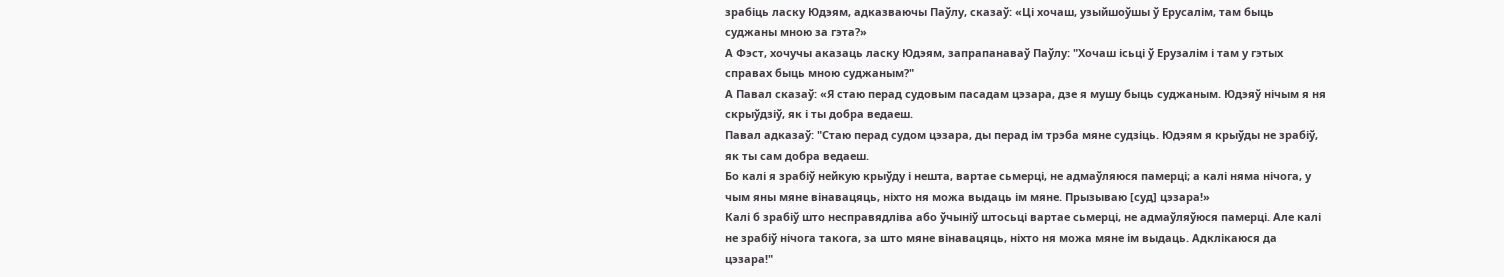зрабіць ласку Юдэям, адказваючы Паўлу, сказаў: «Ці хочаш, узыйшоўшы ў Ерусалім, там быць суджаны мною за гэта?»
А Фэст, хочучы аказаць ласку Юдэям, запрапанаваў Паўлу: "Хочаш ісьці ў Ерузалім і там у гэтых справах быць мною суджаным?"
А Павал сказаў: «Я стаю перад судовым пасадам цэзара, дзе я мушу быць суджаным. Юдэяў нічым я ня скрыўдзіў, як і ты добра ведаеш.
Павал адказаў: "Стаю перад судом цэзара, ды перад ім трэба мяне судзіць. Юдэям я крыўды не зрабіў, як ты сам добра ведаеш.
Бо калі я зрабіў нейкую крыўду і нешта, вартае сьмерці, не адмаўляюся памерці; а калі няма нічога, у чым яны мяне вінавацяць, ніхто ня можа выдаць ім мяне. Прызываю [суд] цэзара!»
Калі б зрабіў што несправядліва або ўчыніў штосьці вартае сьмерці, не адмаўляўюся памерці. Але калі не зрабіў нічога такога, за што мяне вінавацяць, ніхто ня можа мяне ім выдаць. Адклікаюся да цэзара!"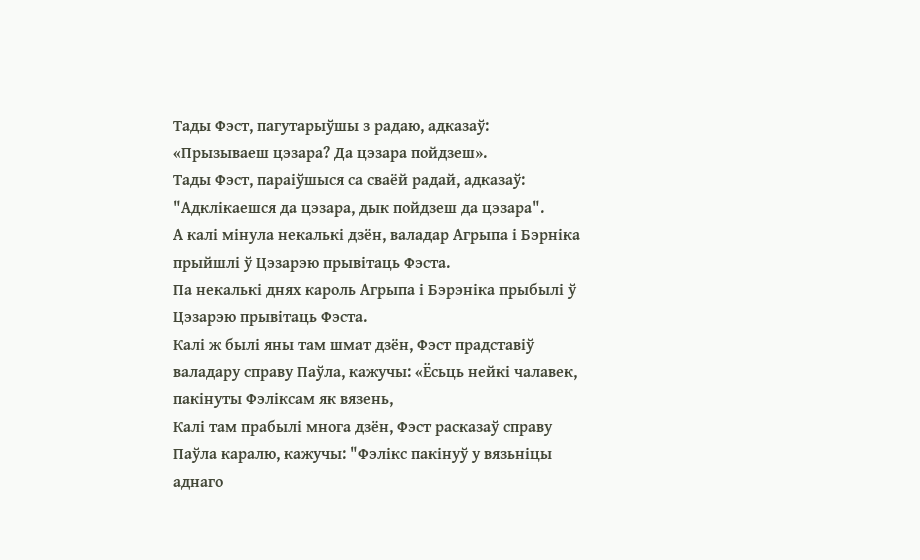Тады Фэст, пагутарыўшы з радаю, адказаў: «Прызываеш цэзара? Да цэзара пойдзеш».
Тады Фэст, параіўшыся са сваёй радай, адказаў: "Адклікаешся да цэзара, дык пойдзеш да цэзара".
А калі мінула некалькі дзён, валадар Агрыпа і Бэрніка прыйшлі ў Цэзарэю прывітаць Фэста.
Па некалькі днях кароль Агрыпа і Бэрэніка прыбылі ў Цэзарэю прывітаць Фэста.
Калі ж былі яны там шмат дзён, Фэст прадставіў валадару справу Паўла, кажучы: «Ёсьць нейкі чалавек, пакінуты Фэліксам як вязень,
Калі там прабылі многа дзён, Фэст расказаў справу Паўла каралю, кажучы: "Фэлікс пакінуў у вязьніцы аднаго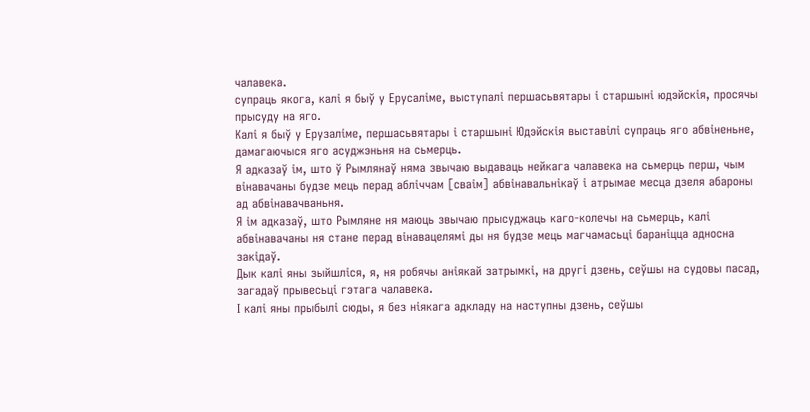чалавека.
супраць якога, калі я быў у Ерусаліме, выступалі першасьвятары і старшыні юдэйскія, просячы прысуду на яго.
Калі я быў у Ерузаліме, першасьвятары і старшыні Юдэйскія выставілі супраць яго абвіненьне, дамагаючыся яго асуджэньня на сьмерць.
Я адказаў ім, што ў Рымлянаў няма звычаю выдаваць нейкага чалавека на сьмерць перш, чым вінавачаны будзе мець перад абліччам [сваім] абвінавальнікаў і атрымае месца дзеля абароны ад абвінавачваньня.
Я ім адказаў, што Рымляне ня маюць звычаю прысуджаць каго-колечы на сьмерць, калі абвінавачаны ня стане перад вінавацелямі ды ня будзе мець магчамасьці бараніцца адносна закідаў.
Дык калі яны зыйшліся, я, ня робячы аніякай затрымкі, на другі дзень, сеўшы на судовы пасад, загадаў прывесьці гэтага чалавека.
І калі яны прыбылі сюды, я без ніякага адкладу на наступны дзень, сеўшы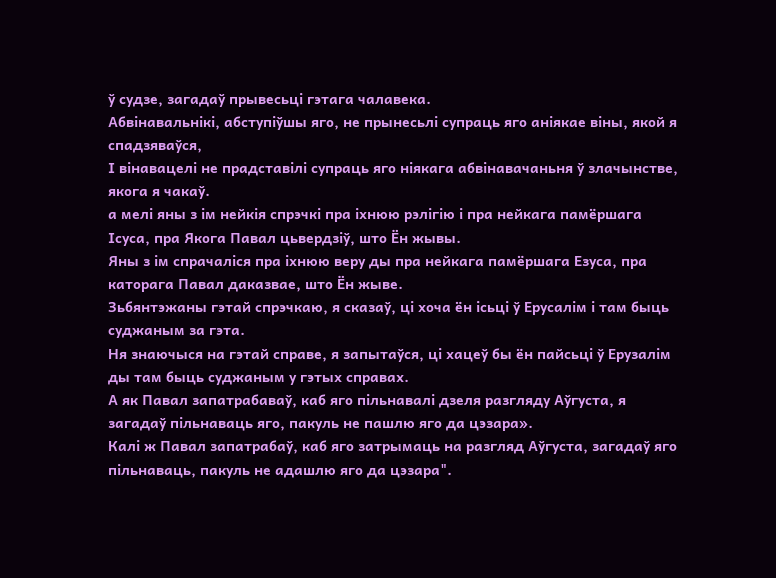ў судзе, загадаў прывесьці гэтага чалавека.
Абвінавальнікі, абступіўшы яго, не прынесьлі супраць яго аніякае віны, якой я спадзяваўся,
І вінавацелі не прадставілі супраць яго ніякага абвінавачаньня ў злачынстве, якога я чакаў.
а мелі яны з ім нейкія спрэчкі пра іхнюю рэлігію і пра нейкага памёршага Ісуса, пра Якога Павал цьвердзіў, што Ён жывы.
Яны з ім спрачаліся пра іхнюю веру ды пра нейкага памёршага Езуса, пра каторага Павал даказвае, што Ён жыве.
Зьбянтэжаны гэтай спрэчкаю, я сказаў, ці хоча ён ісьці ў Ерусалім і там быць суджаным за гэта.
Ня знаючыся на гэтай справе, я запытаўся, ці хацеў бы ён пайсьці ў Ерузалім ды там быць суджаным у гэтых справах.
А як Павал запатрабаваў, каб яго пільнавалі дзеля разгляду Аўгуста, я загадаў пільнаваць яго, пакуль не пашлю яго да цэзара».
Калі ж Павал запатрабаў, каб яго затрымаць на разгляд Аўгуста, загадаў яго пільнаваць, пакуль не адашлю яго да цэзара".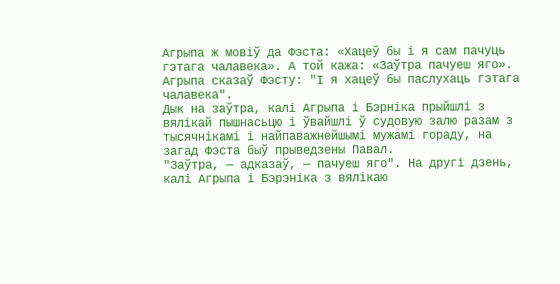Агрыпа ж мовіў да Фэста: «Хацеў бы і я сам пачуць гэтага чалавека». А той кажа: «Заўтра пачуеш яго».
Агрыпа сказаў Фэсту: "І я хацеў бы паслухаць гэтага чалавека".
Дык на заўтра, калі Агрыпа і Бэрніка прыйшлі з вялікай пышнасьцю і ўвайшлі ў судовую залю разам з тысячнікамі і найпаважнейшымі мужамі гораду, на загад Фэста быў прыведзены Павал.
"Заўтра, — адказаў, — пачуеш яго". На другі дзень, калі Агрыпа і Бэрэніка з вялікаю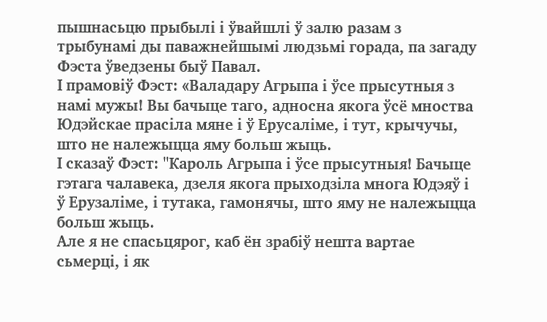пышнасьцю прыбылі і ўвайшлі ў залю разам з трыбунамі ды паважнейшымі людзьмі горада, па загаду Фэста ўведзены быў Павал.
І прамовіў Фэст: «Валадару Агрыпа і ўсе прысутныя з намі мужы! Вы бачыце таго, адносна якога ўсё мноства Юдэйскае прасіла мяне і ў Ерусаліме, і тут, крычучы, што не належыцца яму больш жыць.
І сказаў Фэст: "Кароль Агрыпа і ўсе прысутныя! Бачыце гэтага чалавека, дзеля якога прыходзіла многа Юдэяў і ў Ерузаліме, і тутака, гамонячы, што яму не належыцца больш жыць.
Але я не спасьцярог, каб ён зрабіў нешта вартае сьмерці, і як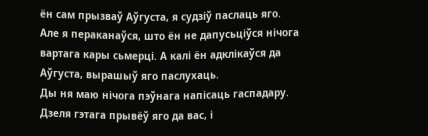ён сам прызваў Аўгуста, я судзіў паслаць яго.
Але я пераканаўся, што ён не дапусьціўся нічога вартага кары сьмерці. А калі ён адклікаўся да Аўгуста, вырашыў яго паслухаць.
Ды ня маю нічога пэўнага напісаць гаспадару. Дзеля гэтага прывёў яго да вас, і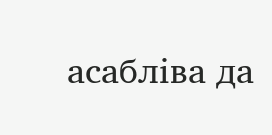асабліва да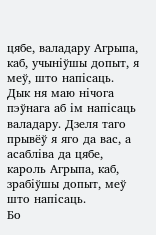цябе, валадару Агрыпа, каб, учыніўшы допыт, я меў, што напісаць.
Дык ня маю нічога пэўнага аб ім напісаць валадару. Дзеля таго прывёў я яго да вас, а асабліва да цябе, кароль Агрыпа, каб, зрабіўшы допыт, меў што напісаць.
Бо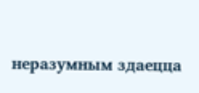неразумным здаецца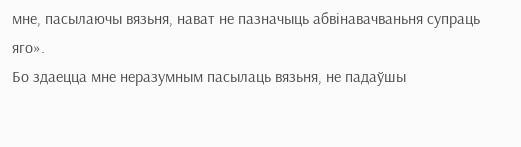мне, пасылаючы вязьня, нават не пазначыць абвінавачваньня супраць яго».
Бо здаецца мне неразумным пасылаць вязьня, не падаўшы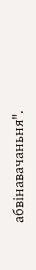абвінавачаньня".